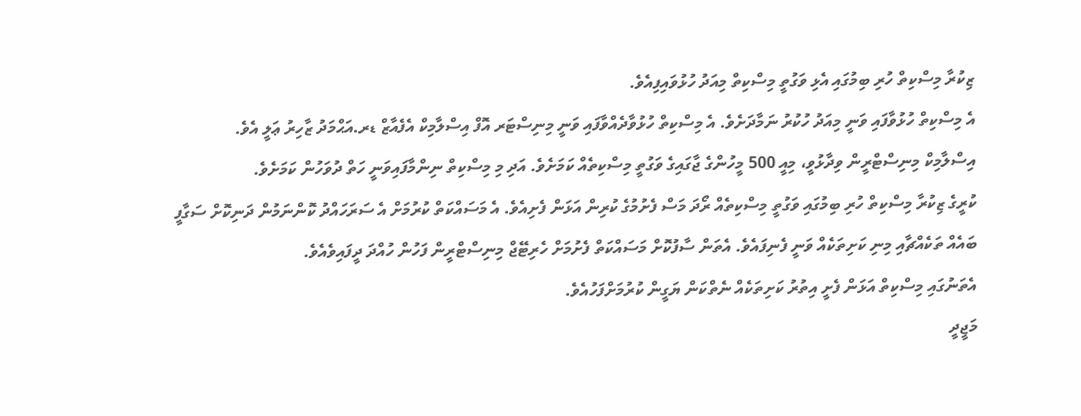ޒިކުރާ މިސްކިތް ހުރި ބިމުގައި އެޅި ވަގުތީ މިސްކިތް މިއަދު ހުޅުވައިފިއެވެ.
އެ މިސްކިތް ހުޅުވާފައި ވަނީ މިއަދު ހުކުރު ނަމާދަށެވެ. އެ މިސްކިތް ހުޅުވާދެއްވާފައި ވަނީ މިނިސްޓަރ އޮފް އިސްލާމިކް އެފެއާޒް ޑރ.އަޙްމަދު ޒާހިރު ޢަލީ އެވެ.
އިސްލާމިކް މިނިސްޓްރީން ވިދާޅުވީ، މިއީ 500 މީހުންގެ ޖާގައިގެ ވަގުތީ މިސްކިތެއް ކަމަށެވެ. އަދި މި މިސްކިތް ނިންމާފައިވަނީ ހަތް ދުވަހުން ކަމަށެވެ.
ކުރީގެ ޒިކުރާ މިސްކިތް ހުރި ބިމުގައި ވަގުތީ މިސްކިތެއް ރޯދަ މަސް ފެށުމުގެ ކުރިން އަޅަން ފެށިއެވެ. އެ މަސައްކަތް ކުރުމަށް އެ ސަރަހައްދު ކޮންނަމުން ދަނިކޮށް ސަގާފީ ބައެއް ތަކެއްޗާއި މިނި ކަށިތަކެއް ވަނީ ފެނިފައެވެ. އެތަން ސާފުކޮށް މަސައްކަތް ފެށުމަށް ހެރިޓޭޖް މިނިސްޓްރީން ފަހުން ހުއްދަ ދީފައިވެއެވެ.
އެތަނުގައި މިސްކިތް އަޅަން ފެށީ އިތުރު ކަށިތަކެއް ނެތްކަން ޔަގީން ކުރުމަށްފަހުއެވެ.
މަޖީދީ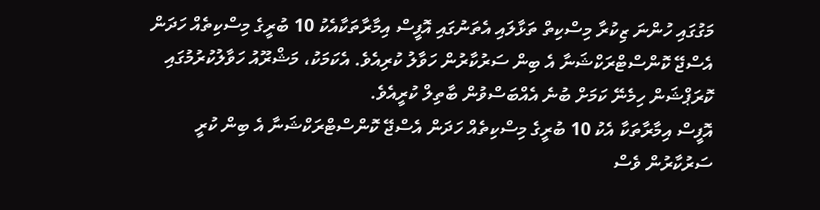މަގުގައި ހުންނަ ޒިކުރާ މިސްކިތް ތަޅާލައި އެތަނުގައި އޮފީސް އިމާރާތަކާއެކު 10 ބުރީގެ މިސްކިތެއް ހަދަން އެސްޖޭ ކޮންސްޓްރަކްޝަނާ އެ ބިން ސަރުކާރުން ހަވާލު ކުރިއެވެ. އެކަމަކު، މަޝްރޫއު ހަވާލުކުރުމުގައި ކޮރަޕްޝަން ހިމެނޭ ކަމަށް ބުނެ އެއްބަސްވުން ބާތިލް ކުރީއެވެ.
އޮފީސް އިމާރާތަކާ އެކު 10 ބުރީގެ މިސްކިތެއް ހަދަން އެސްޖޭ ކޮންސްޓްރަކްޝަނާ އެ ބިން ކުރީ ސަރުކާރުން ވެސް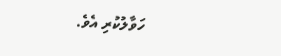ހަވާލުކުރި އެވެ.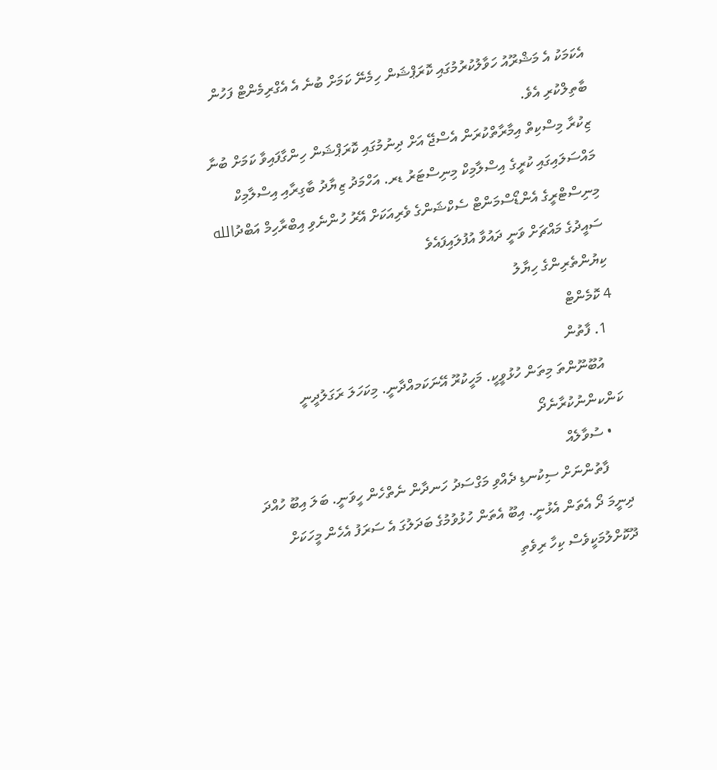އެކަމަކު އެ މަޝްރޫއު ހަވާލުކުރުމުގައި ކޮރަޕްޝަން ހިމެނޭ ކަމަށް ބުނެ އެ އެގްރިމެންޓް ފަހުން ބާތިލްކުރި އެވެ.
ޒިކުރާ މިސްކިތް އިމާރާތްކުރަން އެސްޖޭ އަށް ދިނުމުގައި ކޮރަޕްޝަން ހިންގާފައިވާ ކަމަށް ބުނާ މައްސަލައިގައި ކުރީގެ އިސްލާމިކް މިނިސްޓަރު ޑރ. އަހްމަދު ޒިޔާދު ބާގިރާއި އިސްލާމިކް މިނިސްޓްރީގެ އެންޑޯސްމަންޓް ސެކްޝަންގެ ވެރިއަކަށް އޭރު ހުންނެވި އިބްރާހިމް އަބްދުالله ސައީދުގެ މައްޗަށް ވަނީ ދައުވާ އުފުލައިފައެވެ
ކިޔުންތެރިންގެ ހިޔާލު
4 ކޮމެންޓް
  1. ފާތުން
    އުބޫނޫންތަ މިތަން ހުޅުވީކީ. މަހީކުރޫ އޭނަކަމއްދާނީ. މިކަހަލަ ރަގަލުދީނީ ކަންކންނުކުރާނެދޯ
    • ސުވާލެއް
      ފާތުންނަށް ސިކުނޑި ދެއްވި މަގްސަދު ހަނދާން ނެތްހެން ހީވަނީ. ބަލަ އިބޫ ހުއްދަ ދިނީމަ ދޯ އެތަން އެޅުނީ. އިބޫ އެތަން ހުޅުވުމުގެ ބަދަލުގަ އެ ސަރަފު އެހެން މީހަކަށް ދޫކޮށްލުމަކީވެސް ކިހާ ރިވެތި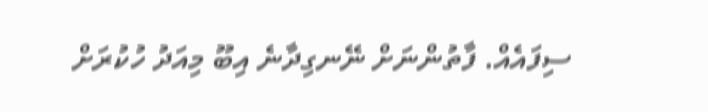ސިފައެއް. ފާތުންނަށް ނޭނގިދާނެ އިބޫ މިއަދު ހުކުރަށް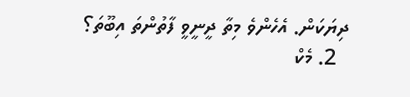ދިޔަކަން. އެހެންވެ މިތާ ދީނީވީ ފާތުންތަ އިބޫތަ؟
  2. މެކް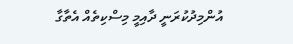އުންމިދުކުރަނީ ދާއިމީ މިސްކިތެއް އެތާގާ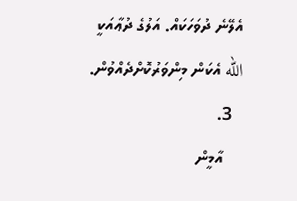އެލޭނެ ދުވަހަކައް. އަލުގެ ދުޢާއަކީ الله އެކަން މިންވަރުކޮށްދެއްވުން.
  3.
    އާމީން